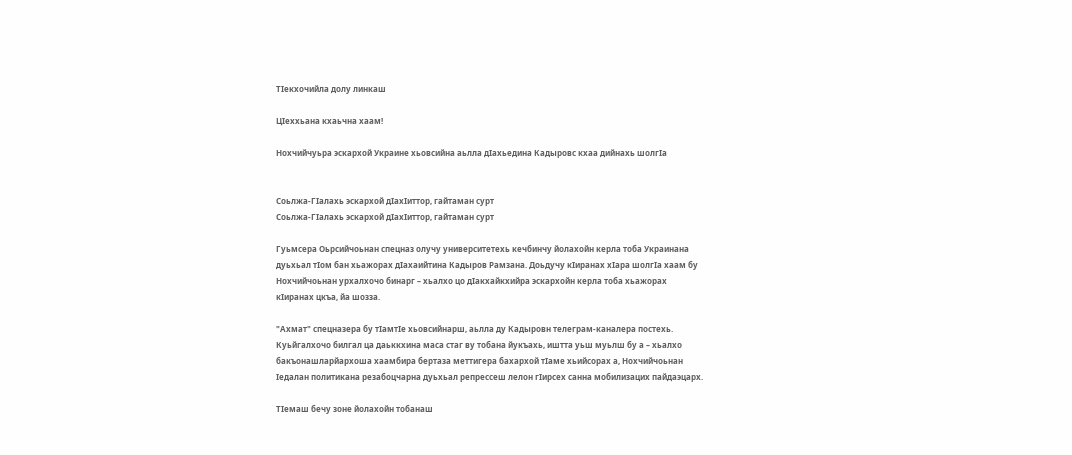ТIекхочийла долу линкаш

ЦIеххьана кхаьчна хаам!

Нохчийчуьра эскархой Украине хьовсийна аьлла дIахьедина Кадыровс кхаа дийнахь шолгIа


Соьлжа-ГIалахь эскархой дIахIиттор, гайтаман сурт
Соьлжа-ГIалахь эскархой дIахIиттор, гайтаман сурт

Гуьмсера Оьрсийчоьнан спецназ олучу университетехь кечбинчу йолахойн керла тоба Украинана дуьхьал тIом бан хьажорах дIахаийтина Кадыров Рамзана. Доьдучу кIиранах хIара шолгIа хаам бу Нохчийчоьнан урхалхочо бинарг – хьалхо цо дIакхайкхийра эскархойн керла тоба хьажорах кIиранах цкъа, йа шозза.

"Ахмат" спецназера бу тIамтIе хьовсийнарш, аьлла ду Кадыровн телеграм-каналера постехь. Куьйгалхочо билгал ца даьккхина маса стаг ву тобана йукъахь, иштта уьш муьлш бу а – хьалхо бакъонашларйархоша хаамбира бертаза меттигера бахархой тIаме хьийсорах а, Нохчийчоьнан Iедалан политикана резабоцчарна дуьхьал репрессеш лелон гIирсех санна мобилизацих пайдаэцарх.

ТIемаш бечу зоне йолахойн тобанаш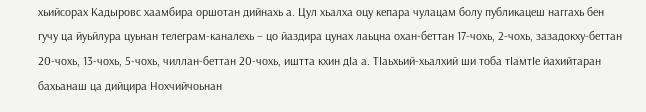хьийсорах Кадыровс хаамбира оршотан дийнахь а. Цул хьалха оцу кепара чулацам болу публикацеш наггахь бен гучу ца йуьйлура цуьнан телеграм-каналехь – цо йаздира цунах лаьцна охан-беттан 17-чохь, 2-чохь, зазадокху-беттан 20-чохь, 13-чохь, 5-чохь, чиллан-беттан 20-чохь, иштта кхин дIа а. ТIаьхьий-хьалхий ши тоба тIамтIе йахийтаран бахьанаш ца дийцира Нохчийчоьнан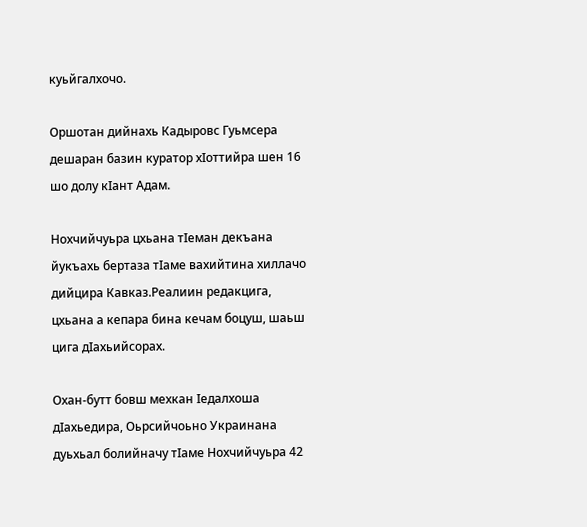куьйгалхочо.

Оршотан дийнахь Кадыровс Гуьмсера дешаран базин куратор хIоттийра шен 16 шо долу кIант Адам.

Нохчийчуьра цхьана тIеман декъана йукъахь бертаза тIаме вахийтина хиллачо дийцира Кавказ.Реалиин редакцига, цхьана а кепара бина кечам боцуш, шаьш цига дIахьийсорах.

Охан-бутт бовш мехкан Iедалхоша дIахьедира, Оьрсийчоьно Украинана дуьхьал болийначу тIаме Нохчийчуьра 42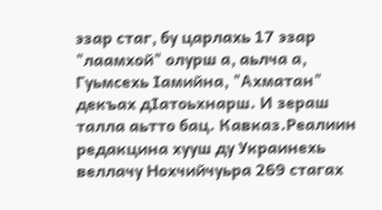эзар стаг, бу царлахь 17 эзар "лаамхой" олурш а, аьлча а, Гуьмсехь Iамийна, "Ахматан" декъах дIатоьхнарш. И зераш талла аьтто бац. Кавказ.Реалиин редакцина хууш ду Украинехь веллачу Нохчийчуьра 269 стагах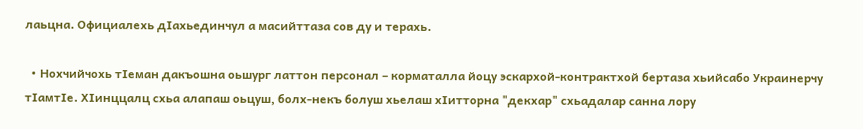лаьцна. Официалехь дIахьединчул а масийттаза сов ду и терахь.

  • Нохчийчохь тIеман дакъошна оьшург латтон персонал – корматалла йоцу эскархой-контрактхой бертаза хьийсабо Украинерчу тIамтIе. ХIинццалц схьа алапаш оьцуш, болх-некъ болуш хьелаш хIитторна "декхар" схьадалар санна лору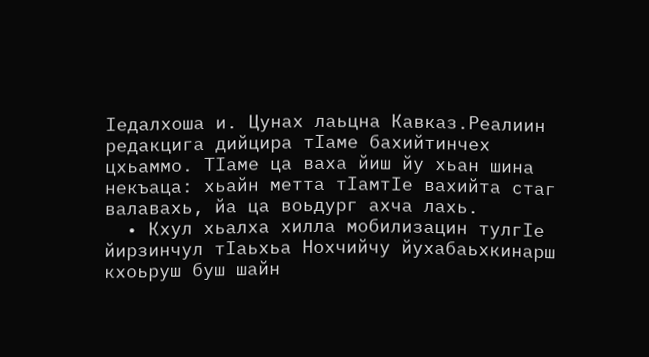Iедалхоша и. Цунах лаьцна Кавказ.Реалиин редакцига дийцира тIаме бахийтинчех цхьаммо. ТIаме ца ваха йиш йу хьан шина некъаца: хьайн метта тIамтIе вахийта стаг валавахь, йа ца воьдург ахча лахь.
  • Кхул хьалха хилла мобилизацин тулгIе йирзинчул тIаьхьа Нохчийчу йухабаьхкинарш кхоьруш буш шайн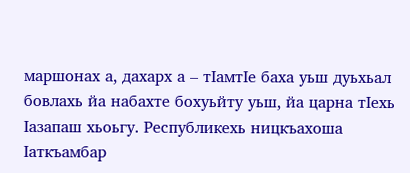маршонах а, дахарх а – тIамтIе баха уьш дуьхьал бовлахь йа набахте бохуьйту уьш, йа царна тIехь Iазапаш хьоьгу. Республикехь ницкъахоша Iаткъамбар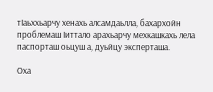тIаьххьарчу хенахь алсамдаьлла, бахархойн проблемаш Iиттало арахьарчу мехкашкахь лела паспорташ оьцуш а, дуьйцу эксперташа.

Оха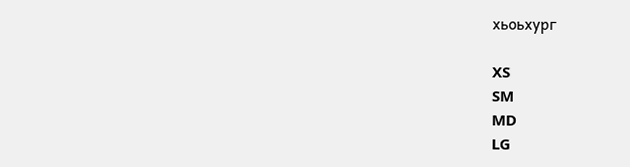хьоьхург

XS
SM
MD
LG